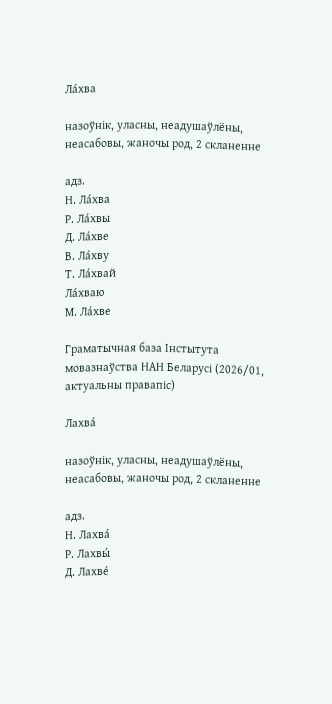Ла́хва

назоўнік, уласны, неадушаўлёны, неасабовы, жаночы род, 2 скланенне

адз.
Н. Ла́хва
Р. Ла́хвы
Д. Ла́хве
В. Ла́хву
Т. Ла́хвай
Ла́хваю
М. Ла́хве

Граматычная база Інстытута мовазнаўства НАН Беларусі (2026/01, актуальны правапіс)

Лахва́

назоўнік, уласны, неадушаўлёны, неасабовы, жаночы род, 2 скланенне

адз.
Н. Лахва́
Р. Лахвы́
Д. Лахве́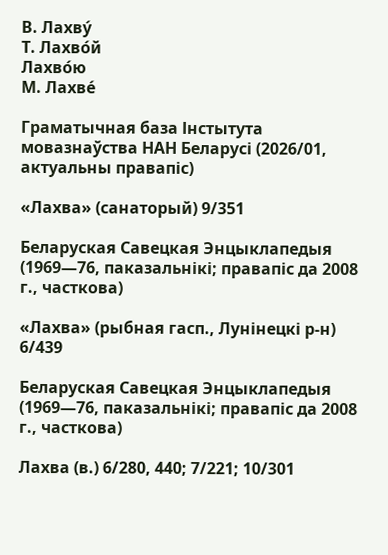В. Лахву́
Т. Лахво́й
Лахво́ю
М. Лахве́

Граматычная база Інстытута мовазнаўства НАН Беларусі (2026/01, актуальны правапіс)

«Лахва» (санаторый) 9/351

Беларуская Савецкая Энцыклапедыя (1969—76, паказальнікі; правапіс да 2008 г., часткова)

«Лахва» (рыбная гасп., Лунінецкі р-н) 6/439

Беларуская Савецкая Энцыклапедыя (1969—76, паказальнікі; правапіс да 2008 г., часткова)

Лахва (в.) 6/280, 440; 7/221; 10/301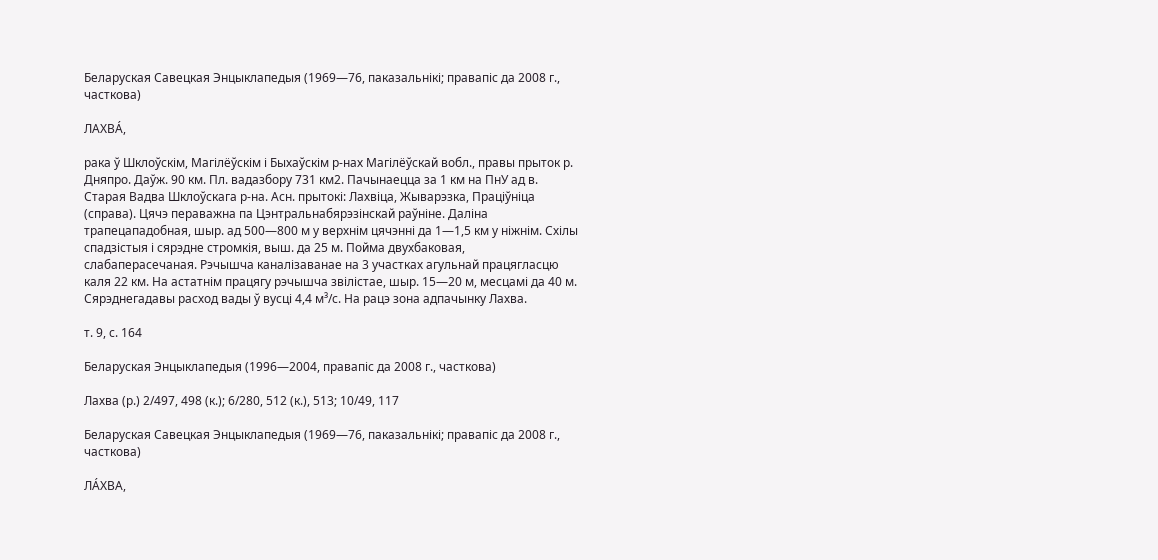Беларуская Савецкая Энцыклапедыя (1969—76, паказальнікі; правапіс да 2008 г., часткова)

ЛАХВА́,

рака ў Шклоўскім, Магілёўскім і Быхаўскім р-нах Магілёўскай вобл., правы прыток р. Дняпро. Даўж. 90 км. Пл. вадазбору 731 км2. Пачынаецца за 1 км на ПнУ ад в. Старая Вадва Шклоўскага р-на. Асн. прытокі: Лахвіца, Жыварэзка, Праціўніца (справа). Цячэ пераважна па Цэнтральнабярэзінскай раўніне. Даліна трапецападобная, шыр. ад 500—800 м у верхнім цячэнні да 1—1,5 км у ніжнім. Схілы спадзістыя і сярэдне стромкія, выш. да 25 м. Пойма двухбаковая, слабаперасечаная. Рэчышча каналізаванае на 3 участках агульнай працягласцю каля 22 км. На астатнім працягу рэчышча звілістае, шыр. 15—20 м, месцамі да 40 м. Сярэднегадавы расход вады ў вусці 4,4 м³/с. На рацэ зона адпачынку Лахва.

т. 9, с. 164

Беларуская Энцыклапедыя (1996—2004, правапіс да 2008 г., часткова)

Лахва (р.) 2/497, 498 (к.); 6/280, 512 (к.), 513; 10/49, 117

Беларуская Савецкая Энцыклапедыя (1969—76, паказальнікі; правапіс да 2008 г., часткова)

ЛА́ХВА,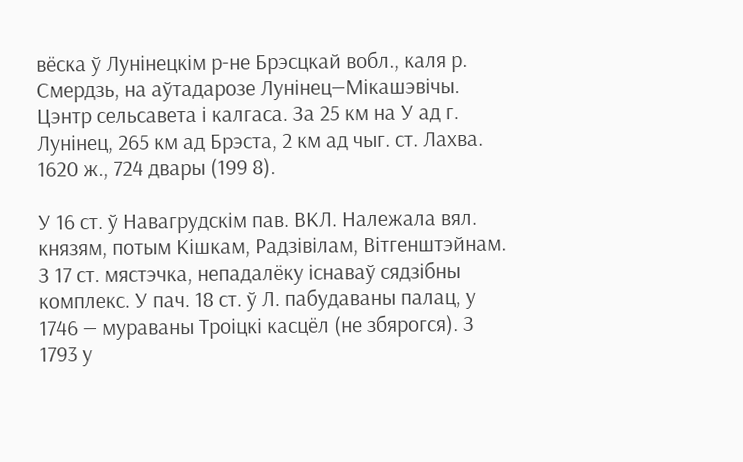вёска ў Лунінецкім р-не Брэсцкай вобл., каля р. Смердзь, на аўтадарозе Лунінец—Мікашэвічы. Цэнтр сельсавета і калгаса. За 25 км на У ад г. Лунінец, 265 км ад Брэста, 2 км ад чыг. ст. Лахва. 1620 ж., 724 двары (199 8).

У 16 ст. ў Навагрудскім пав. ВКЛ. Належала вял. князям, потым Кішкам, Радзівілам, Вітгенштэйнам. З 17 ст. мястэчка, непадалёку існаваў сядзібны комплекс. У пач. 18 ст. ў Л. пабудаваны палац, у 1746 — мураваны Троіцкі касцёл (не збярогся). З 1793 у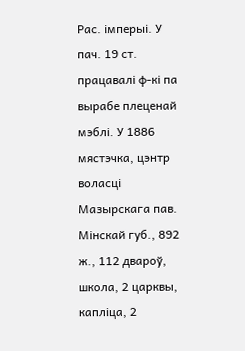Рас. імперыі. У пач. 19 ст. працавалі ф-кі па вырабе плеценай мэблі. У 1886 мястэчка, цэнтр воласці Мазырскага пав. Мінскай губ., 892 ж., 112 двароў, школа, 2 царквы, капліца, 2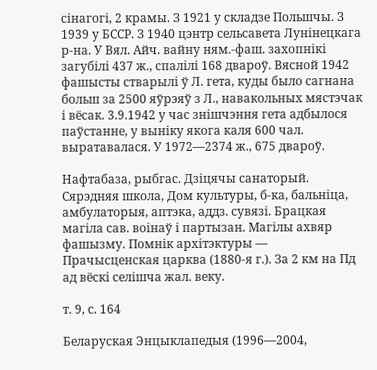сінагогі, 2 крамы. З 1921 у складзе Польшчы. З 1939 у БССР. З 1940 цэнтр сельсавета Лунінецкага р-на. У Вял. Айч. вайну ням.-фаш. захопнікі загубілі 437 ж., спалілі 168 двароў. Вясной 1942 фашысты стварылі ў Л. гета, куды было сагнана больш за 2500 яўрэяў з Л., навакольных мястэчак і вёсак. 3.9.1942 у час знішчэння гета адбылося паўстанне, у выніку якога каля 600 чал. выратавалася. У 1972—2374 ж., 675 двароў.

Нафтабаза, рыбгас. Дзіцячы санаторый. Сярэдняя школа, Дом культуры, б-ка, бальніца, амбулаторыя, аптэка, аддз. сувязі. Брацкая магіла сав. воінаў і партызан. Магілы ахвяр фашызму. Помнік архітэктуры — Прачысценская царква (1880-я г.). За 2 км на Пд ад вёскі селішча жал. веку.

т. 9, с. 164

Беларуская Энцыклапедыя (1996—2004,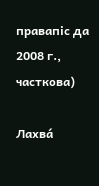правапіс да 2008 г., часткова)

Лахва́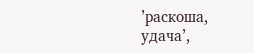’раскоша, удача’,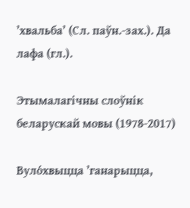’хвальба’ (Сл. паўн.-зах.). Да лафа (гл.).

Этымалагічны слоўнік беларускай мовы (1978-2017)

Вуло́хвыцца ’ганарыцца,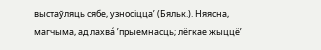выстаўляць сябе, узносіцца’ (Бяльк.). Няясна, магчыма, ад лахва́ ’прыемнасць; лёгкае жыццё’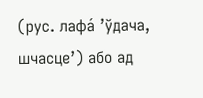(рус. лафа́ ’ўдача, шчасце’) або ад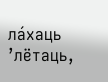ла́хаць ’лётаць,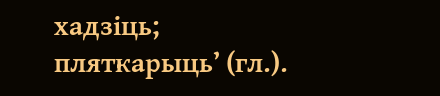хадзіць; пляткарыць’ (гл.).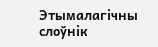Этымалагічны слоўнік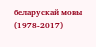беларускай мовы (1978-2017)